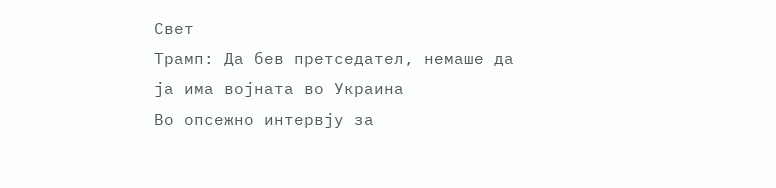Свет
Трамп: Да бев претседател, немаше да ја има војната во Украина
Во опсежно интервју за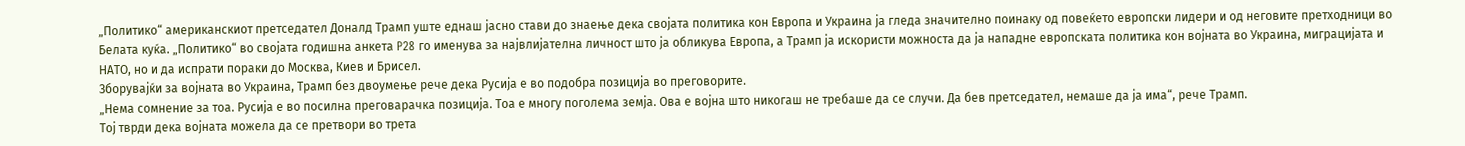„Политико“ американскиот претседател Доналд Трамп уште еднаш јасно стави до знаење дека својата политика кон Европа и Украина ја гледа значително поинаку од повеќето европски лидери и од неговите претходници во Белата куќа. „Политико“ во својата годишна анкета P28 го именува за највлијателна личност што ја обликува Европа, а Трамп ја искористи можноста да ја нападне европската политика кон војната во Украина, миграцијата и НАТО, но и да испрати пораки до Москва, Киев и Брисел.
Зборувајќи за војната во Украина, Трамп без двоумење рече дека Русија е во подобра позиција во преговорите.
„Нема сомнение за тоа. Русија е во посилна преговарачка позиција. Тоа е многу поголема земја. Ова е војна што никогаш не требаше да се случи. Да бев претседател, немаше да ја има“, рече Трамп.
Тој тврди дека војната можела да се претвори во трета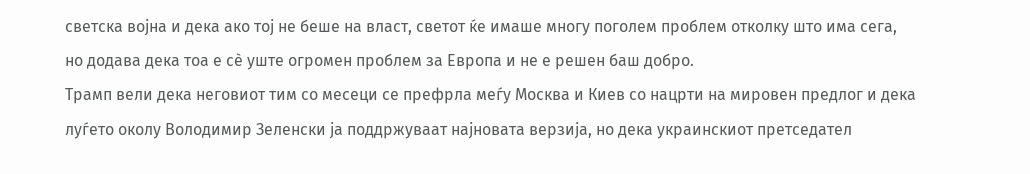светска војна и дека ако тој не беше на власт, светот ќе имаше многу поголем проблем отколку што има сега, но додава дека тоа е сè уште огромен проблем за Европа и не е решен баш добро.
Трамп вели дека неговиот тим со месеци се префрла меѓу Москва и Киев со нацрти на мировен предлог и дека луѓето околу Володимир Зеленски ја поддржуваат најновата верзија, но дека украинскиот претседател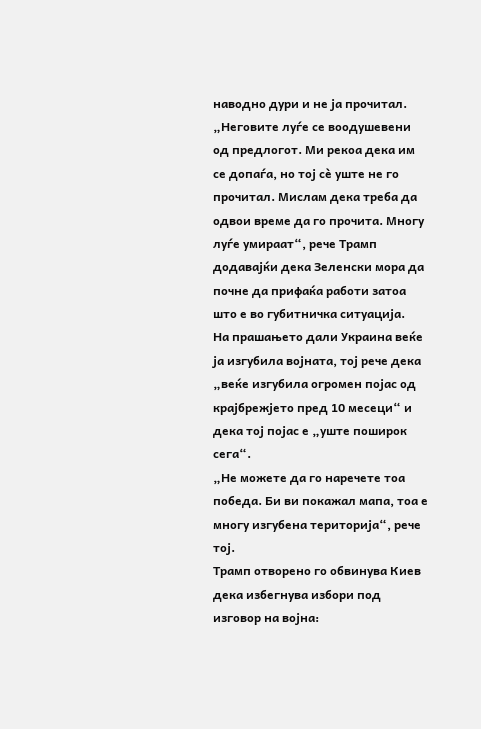наводно дури и не ја прочитал.
„Неговите луѓе се воодушевени од предлогот. Ми рекоа дека им се допаѓа, но тој сè уште не го прочитал. Мислам дека треба да одвои време да го прочита. Многу луѓе умираат“, рече Трамп додавајќи дека Зеленски мора да почне да прифаќа работи затоа што е во губитничка ситуација.
На прашањето дали Украина веќе ја изгубила војната, тој рече дека „веќе изгубила огромен појас од крајбрежјето пред 10 месеци“ и дека тој појас е „уште поширок сега“.
„Не можете да го наречете тоа победа. Би ви покажал мапа, тоа е многу изгубена територија“, рече тој.
Трамп отворено го обвинува Киев дека избегнува избори под изговор на војна: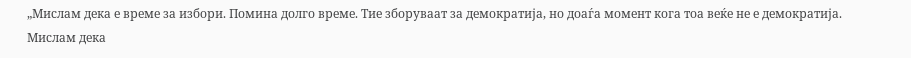„Мислам дека е време за избори. Помина долго време. Тие зборуваат за демократија, но доаѓа момент кога тоа веќе не е демократија. Мислам дека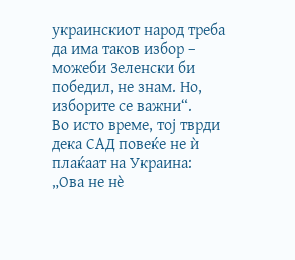украинскиот народ треба да има таков избор – можеби Зеленски би победил, не знам. Но, изборите се важни“.
Во исто време, тој тврди дека САД повеќе не ѝ плаќаат на Украина:
„Ова не нè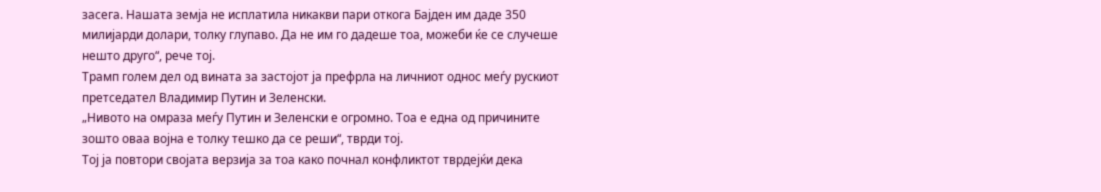засега. Нашата земја не исплатила никакви пари откога Бајден им даде 350 милијарди долари, толку глупаво. Да не им го дадеше тоа, можеби ќе се случеше нешто друго“, рече тој.
Трамп голем дел од вината за застојот ја префрла на личниот однос меѓу рускиот претседател Владимир Путин и Зеленски.
„Нивото на омраза меѓу Путин и Зеленски е огромно. Тоа е една од причините зошто оваа војна е толку тешко да се реши“, тврди тој.
Тој ја повтори својата верзија за тоа како почнал конфликтот тврдејќи дека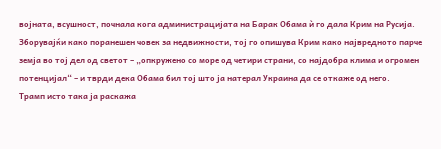војната, всушност, почнала кога администрацијата на Барак Обама ѝ го дала Крим на Русија.
Зборувајќи како поранешен човек за недвижности, тој го опишува Крим како највредното парче земја во тој дел од светот – „опкружено со море од четири страни, со најдобра клима и огромен потенцијал“ – и тврди дека Обама бил тој што ја натерал Украина да се откаже од него.
Трамп исто така ја раскажа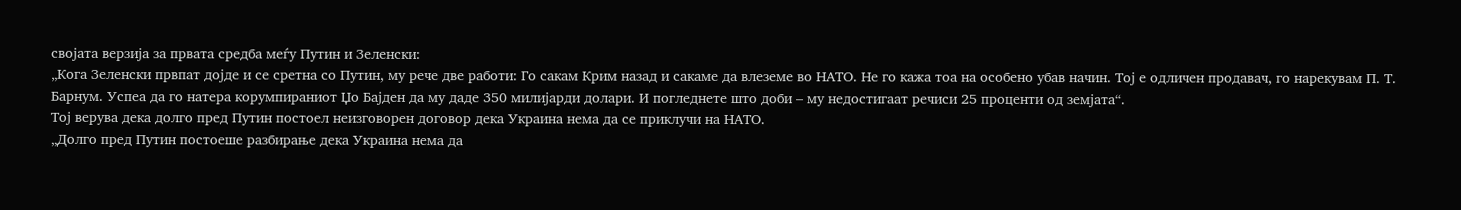својата верзија за првата средба меѓу Путин и Зеленски:
„Кога Зеленски првпат дојде и се сретна со Путин, му рече две работи: Го сакам Крим назад и сакаме да влеземе во НАТО. Не го кажа тоа на особено убав начин. Тој е одличен продавач, го нарекувам П. Т. Барнум. Успеа да го натера корумпираниот Џо Бајден да му даде 350 милијарди долари. И погледнете што доби – му недостигаат речиси 25 проценти од земјата“.
Тој верува дека долго пред Путин постоел неизговорен договор дека Украина нема да се приклучи на НАТО.
„Долго пред Путин постоеше разбирање дека Украина нема да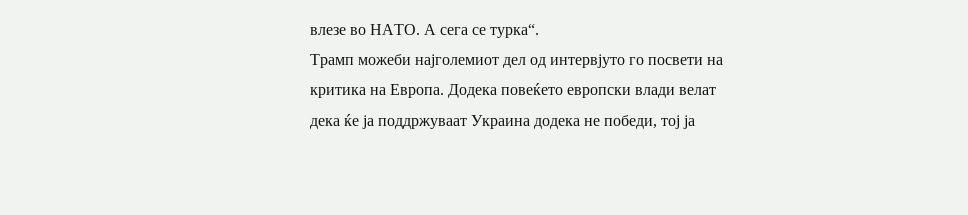влезе во НАТО. А сега се турка“.
Трамп можеби најголемиот дел од интервјуто го посвети на критика на Европа. Додека повеќето европски влади велат дека ќе ја поддржуваат Украина додека не победи, тој ја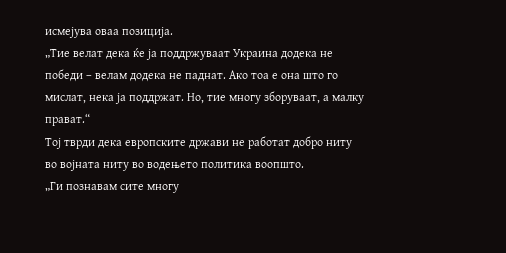исмејува оваа позиција.
„Тие велат дека ќе ја поддржуваат Украина додека не победи – велам додека не паднат. Ако тоа е она што го мислат, нека ја поддржат. Но, тие многу зборуваат, а малку прават.“
Тој тврди дека европските држави не работат добро ниту во војната ниту во водењето политика воопшто.
„Ги познавам сите многу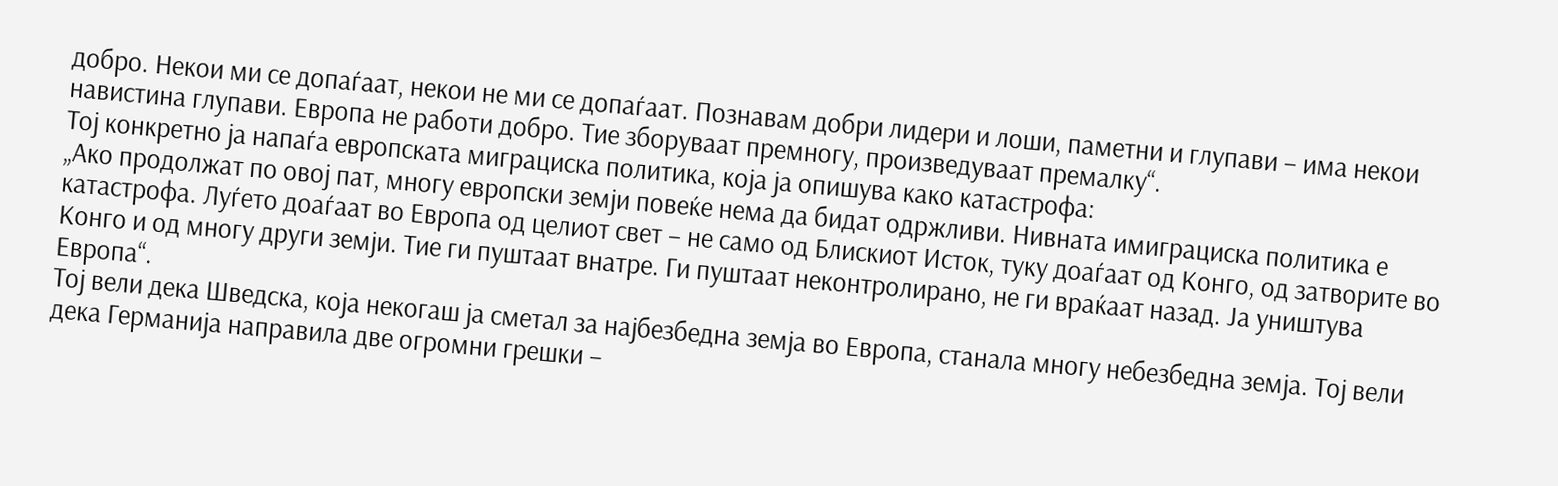добро. Некои ми се допаѓаат, некои не ми се допаѓаат. Познавам добри лидери и лоши, паметни и глупави – има некои навистина глупави. Европа не работи добро. Тие зборуваат премногу, произведуваат премалку“.
Тој конкретно ја напаѓа европската миграциска политика, која ја опишува како катастрофа:
„Ако продолжат по овој пат, многу европски земји повеќе нема да бидат одржливи. Нивната имиграциска политика е катастрофа. Луѓето доаѓаат во Европа од целиот свет – не само од Блискиот Исток, туку доаѓаат од Конго, од затворите во Конго и од многу други земји. Тие ги пуштаат внатре. Ги пуштаат неконтролирано, не ги враќаат назад. Ја уништува Европа“.
Тој вели дека Шведска, која некогаш ја сметал за најбезбедна земја во Европа, станала многу небезбедна земја. Тој вели дека Германија направила две огромни грешки –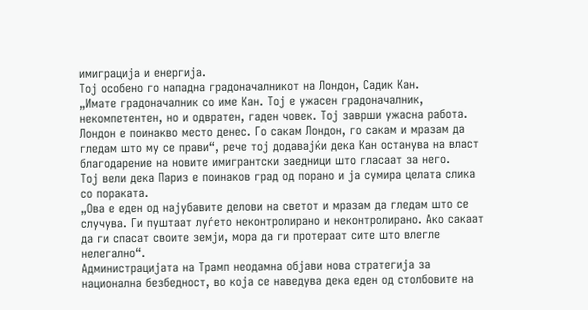имиграција и енергија.
Тој особено го нападна градоначалникот на Лондон, Садик Кан.
„Имате градоначалник со име Кан. Тој е ужасен градоначалник, некомпетентен, но и одвратен, гаден човек. Тој заврши ужасна работа. Лондон е поинакво место денес. Го сакам Лондон, го сакам и мразам да гледам што му се прави“, рече тој додавајќи дека Кан останува на власт благодарение на новите имигрантски заедници што гласаат за него.
Тој вели дека Париз е поинаков град од порано и ја сумира целата слика со пораката.
„Ова е еден од најубавите делови на светот и мразам да гледам што се случува. Ги пуштаат луѓето неконтролирано и неконтролирано. Ако сакаат да ги спасат своите земји, мора да ги протераат сите што влегле нелегално“.
Администрацијата на Трамп неодамна објави нова стратегија за национална безбедност, во која се наведува дека еден од столбовите на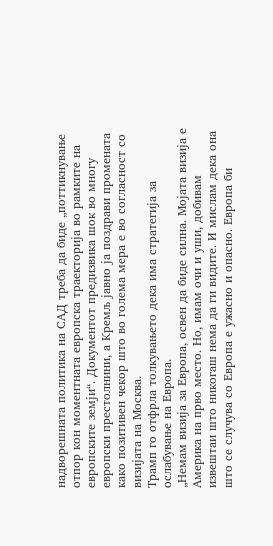надворешната политика на САД треба да биде „поттикнување отпор кон моментната европска траекторија во рамките на европските земји“. Документот предизвика шок во многу европски престолнини, а Кремљ јавно ја поздрави промената како позитивен чекор што во голема мера е во согласност со визијата на Москва.
Трамп го отфрла толкувањето дека има стратегија за ослабување на Европа.
„Немам визија за Европа, освен да биде силна. Мојата визија е Америка на прво место. Но, имам очи и уши, добивам извештаи што никогаш нема да ги видите. И мислам дека она што се случува со Европа е ужасно и опасно. Европа би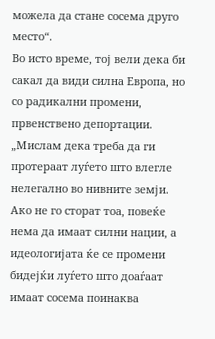можела да стане сосема друго место“.
Во исто време, тој вели дека би сакал да види силна Европа, но со радикални промени, првенствено депортации.
„Мислам дека треба да ги протераат луѓето што влегле нелегално во нивните земји. Ако не го сторат тоа, повеќе нема да имаат силни нации, а идеологијата ќе се промени бидејќи луѓето што доаѓаат имаат сосема поинаква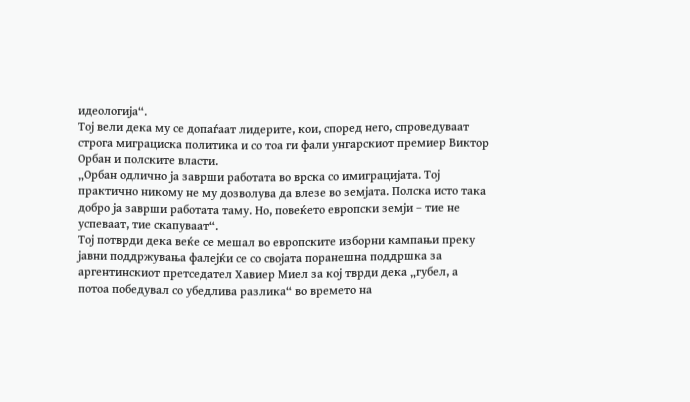идеологија“.
Тој вели дека му се допаѓаат лидерите, кои, според него, спроведуваат строга миграциска политика и со тоа ги фали унгарскиот премиер Виктор Орбан и полските власти.
„Орбан одлично ја заврши работата во врска со имиграцијата. Тој практично никому не му дозволува да влезе во земјата. Полска исто така добро ја заврши работата таму. Но, повеќето европски земји – тие не успеваат, тие скапуваат“.
Тој потврди дека веќе се мешал во европските изборни кампањи преку јавни поддржувања фалејќи се со својата поранешна поддршка за аргентинскиот претседател Хавиер Миел за кој тврди дека „губел, а потоа победувал со убедлива разлика“ во времето на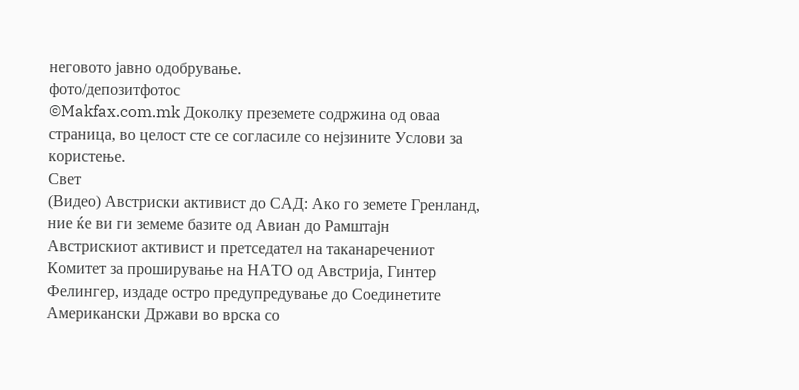неговото јавно одобрување.
фото/депозитфотос
©Makfax.com.mk Доколку преземете содржина од оваа страница, во целост сте се согласиле со нејзините Услови за користење.
Свет
(Видео) Австриски активист до САД: Ако го земете Гренланд, ние ќе ви ги земеме базите од Авиан до Рамштајн
Австрискиот активист и претседател на таканаречениот Комитет за проширување на НАТО од Австрија, Гинтер Фелингер, издаде остро предупредување до Соединетите Американски Држави во врска со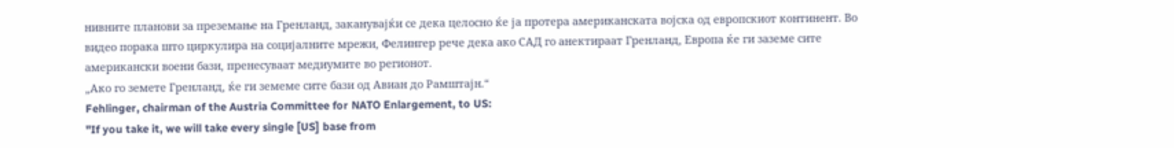нивните планови за преземање на Гренланд, заканувајќи се дека целосно ќе ја протера американската војска од европскиот континент. Во видео порака што циркулира на социјалните мрежи, Фелингер рече дека ако САД го анектираат Гренланд, Европа ќе ги заземе сите американски воени бази, пренесуваат медиумите во регионот.
„Ако го земете Гренланд, ќе ги земеме сите бази од Авиан до Рамштајн.“
Fehlinger, chairman of the Austria Committee for NATO Enlargement, to US:
"If you take it, we will take every single [US] base from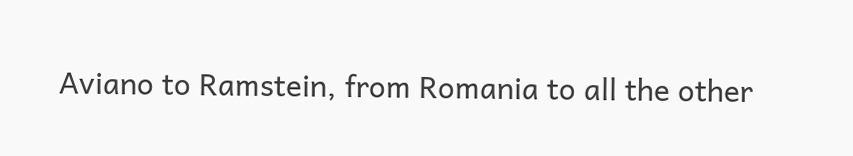Aviano to Ramstein, from Romania to all the other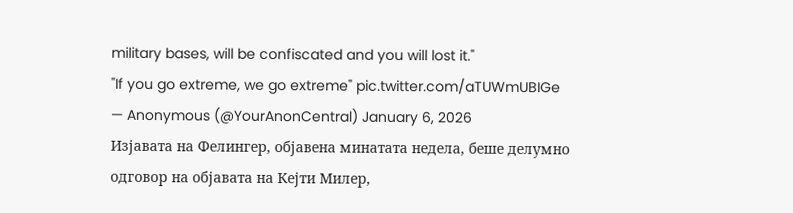military bases, will be confiscated and you will lost it."
"If you go extreme, we go extreme" pic.twitter.com/aTUWmUBIGe
— Anonymous (@YourAnonCentral) January 6, 2026
Изјавата на Фелингер, објавена минатата недела, беше делумно одговор на објавата на Кејти Милер,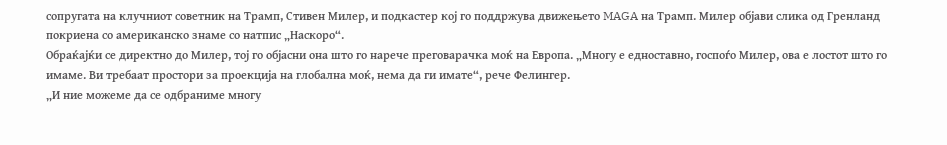сопругата на клучниот советник на Трамп, Стивен Милер, и подкастер кој го поддржува движењето MAGA на Трамп. Милер објави слика од Гренланд покриена со американско знаме со натпис „Наскоро“.
Обраќајќи се директно до Милер, тој го објасни она што го нарече преговарачка моќ на Европа. „Многу е едноставно, госпоѓо Милер, ова е лостот што го имаме. Ви требаат простори за проекција на глобална моќ, нема да ги имате“, рече Фелингер.
„И ние можеме да се одбраниме многу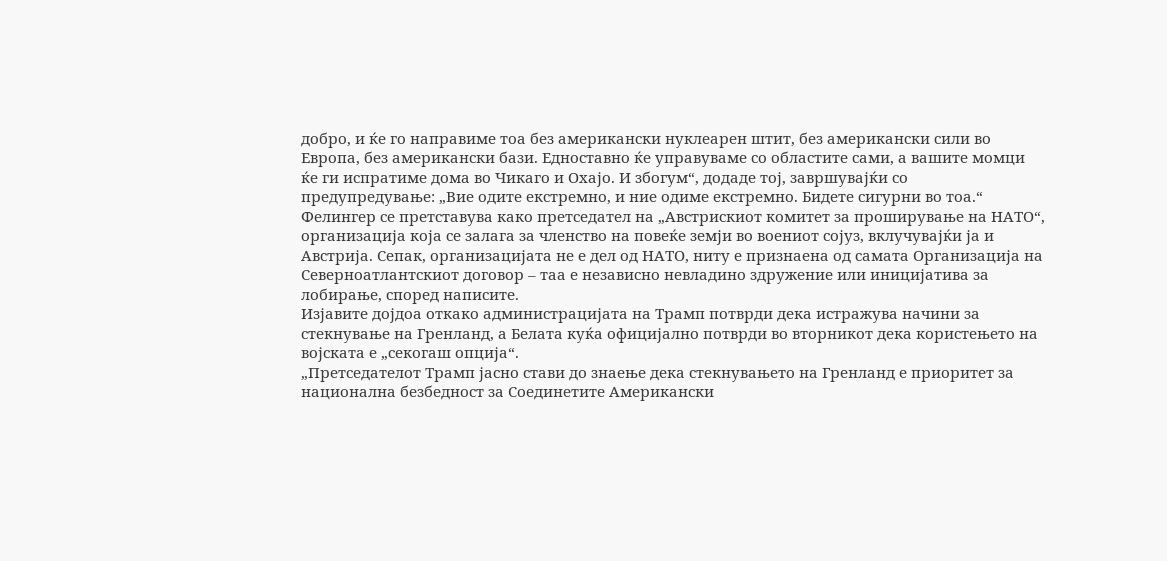добро, и ќе го направиме тоа без американски нуклеарен штит, без американски сили во Европа, без американски бази. Едноставно ќе управуваме со областите сами, а вашите момци ќе ги испратиме дома во Чикаго и Охајо. И збогум“, додаде тој, завршувајќи со предупредување: „Вие одите екстремно, и ние одиме екстремно. Бидете сигурни во тоа.“
Фелингер се претставува како претседател на „Австрискиот комитет за проширување на НАТО“, организација која се залага за членство на повеќе земји во воениот сојуз, вклучувајќи ја и Австрија. Сепак, организацијата не е дел од НАТО, ниту е признаена од самата Организација на Северноатлантскиот договор – таа е независно невладино здружение или иницијатива за лобирање, според написите.
Изјавите дојдоа откако администрацијата на Трамп потврди дека истражува начини за стекнување на Гренланд, а Белата куќа официјално потврди во вторникот дека користењето на војската е „секогаш опција“.
„Претседателот Трамп јасно стави до знаење дека стекнувањето на Гренланд е приоритет за национална безбедност за Соединетите Американски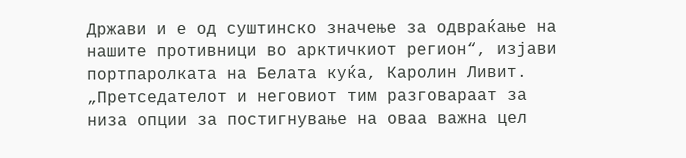Држави и е од суштинско значење за одвраќање на нашите противници во арктичкиот регион“, изјави портпаролката на Белата куќа, Каролин Ливит. „Претседателот и неговиот тим разговараат за низа опции за постигнување на оваа важна цел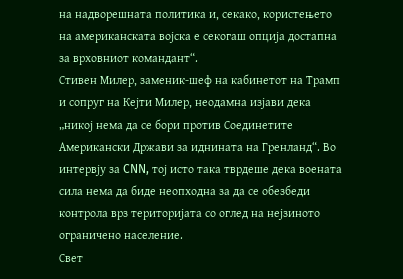на надворешната политика и, секако, користењето на американската војска е секогаш опција достапна за врховниот командант“.
Стивен Милер, заменик-шеф на кабинетот на Трамп и сопруг на Кејти Милер, неодамна изјави дека „никој нема да се бори против Соединетите Американски Држави за иднината на Гренланд“. Во интервју за CNN, тој исто така тврдеше дека воената сила нема да биде неопходна за да се обезбеди контрола врз територијата со оглед на нејзиното ограничено население.
Свет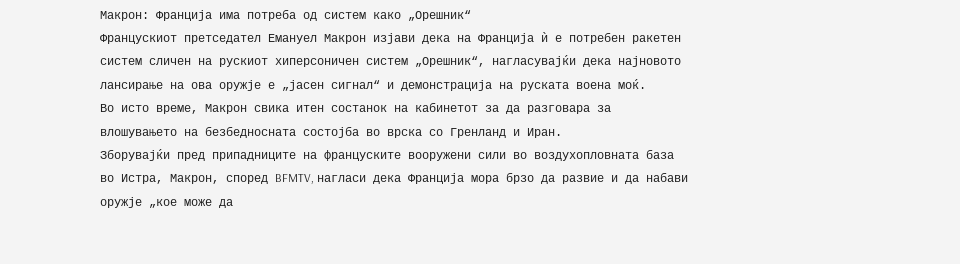Макрон: Франција има потреба од систем како „Орешник“
Францускиот претседател Емануел Макрон изјави дека на Франција ѝ е потребен ракетен систем сличен на рускиот хиперсоничен систем „Орешник“, нагласувајќи дека најновото лансирање на ова оружје е „јасен сигнал“ и демонстрација на руската воена моќ.
Во исто време, Макрон свика итен состанок на кабинетот за да разговара за влошувањето на безбедносната состојба во врска со Гренланд и Иран.
Зборувајќи пред припадниците на француските вооружени сили во воздухопловната база во Истра, Макрон, според BFMTV, нагласи дека Франција мора брзо да развие и да набави оружје „кое може да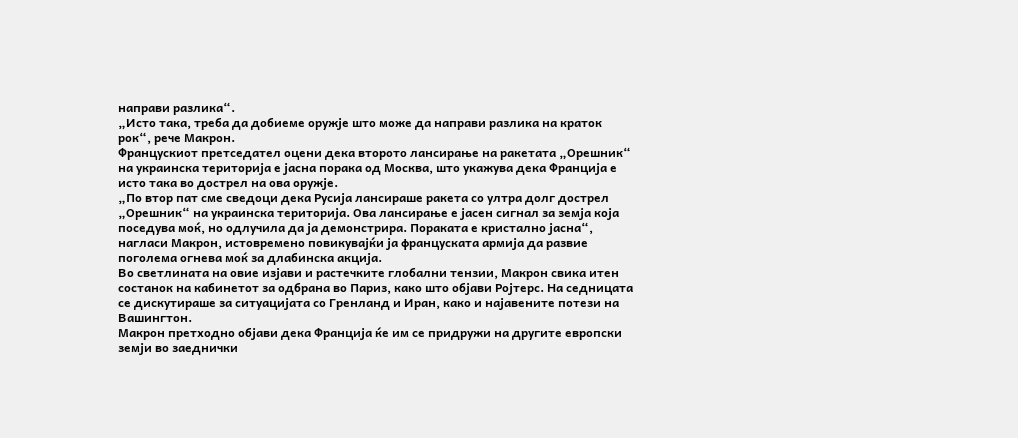направи разлика“.
„Исто така, треба да добиеме оружје што може да направи разлика на краток рок“, рече Макрон.
Францускиот претседател оцени дека второто лансирање на ракетата „Орешник“ на украинска територија е јасна порака од Москва, што укажува дека Франција е исто така во дострел на ова оружје.
„По втор пат сме сведоци дека Русија лансираше ракета со ултра долг дострел „Орешник“ на украинска територија. Ова лансирање е јасен сигнал за земја која поседува моќ, но одлучила да ја демонстрира. Пораката е кристално јасна“, нагласи Макрон, истовремено повикувајќи ја француската армија да развие поголема огнева моќ за длабинска акција.
Во светлината на овие изјави и растечките глобални тензии, Макрон свика итен состанок на кабинетот за одбрана во Париз, како што објави Ројтерс. На седницата се дискутираше за ситуацијата со Гренланд и Иран, како и најавените потези на Вашингтон.
Макрон претходно објави дека Франција ќе им се придружи на другите европски земји во заеднички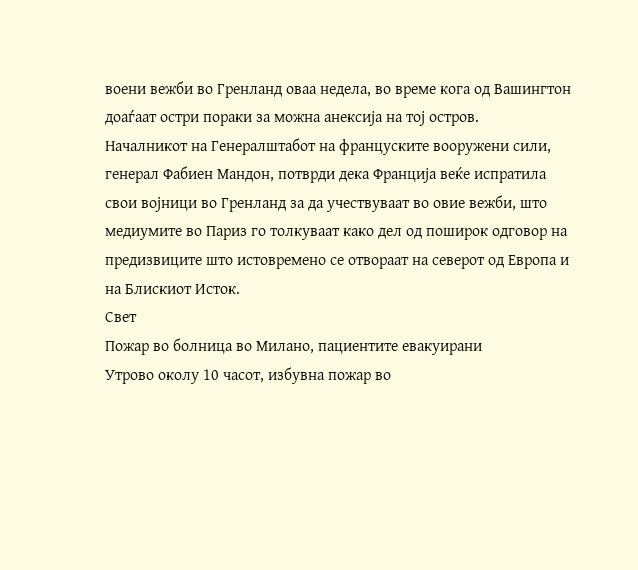воени вежби во Гренланд оваа недела, во време кога од Вашингтон доаѓаат остри пораки за можна анексија на тој остров.
Началникот на Генералштабот на француските вооружени сили, генерал Фабиен Мандон, потврди дека Франција веќе испратила свои војници во Гренланд за да учествуваат во овие вежби, што медиумите во Париз го толкуваат како дел од поширок одговор на предизвиците што истовремено се отвораат на северот од Европа и на Блискиот Исток.
Свет
Пожар во болница во Милано, пациентите евакуирани
Утрово околу 10 часот, избувна пожар во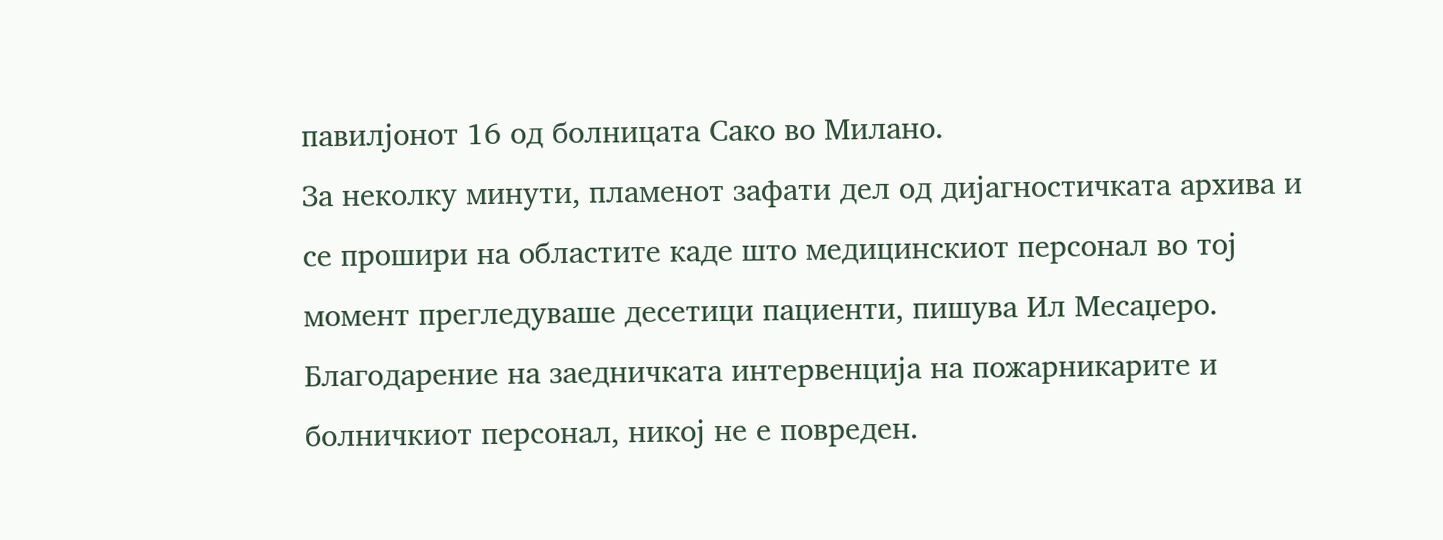павилјонот 16 од болницата Сако во Милано.
За неколку минути, пламенот зафати дел од дијагностичката архива и се прошири на областите каде што медицинскиот персонал во тој момент прегледуваше десетици пациенти, пишува Ил Месаџеро.
Благодарение на заедничката интервенција на пожарникарите и болничкиот персонал, никој не е повреден.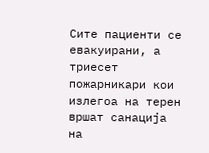Сите пациенти се евакуирани, а триесет пожарникари кои излегоа на терен вршат санација на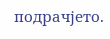подрачјето.